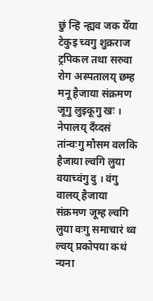छुं न्हि न्ह्यव जक येँया टेकुइ च्वगु शुक्रराज ट्रपिकल तथा सरुवा रोग अस्पतालय् छम्ह मनू हैजाया संक्रमण जूगु लुइकूगु खः । नेपालय् दँय्दसं तांन्वःगु मौसम वलकि हैजाया ल्वगि लुया वयाच्वंगु दु । वंगु वालय् हैजाया संक्रमण जूम्ह ल्वगि लुया वःगु समाचारं थ्व ल्वय् प्रकोपया कथं न्यना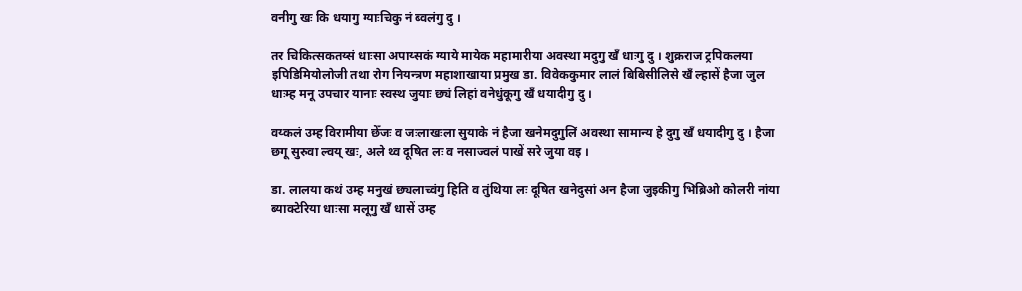वनीगु खः कि धयागु ग्याःचिकु नं ब्वलंगु दु ।

तर चिकित्सकतय्सं धाःसा अपाय्सकं ग्याये मायेक महामारीया अवस्था मदुगु खँ धाःगु दु । शुक्रराज ट्रपिकलया इपिडिमियोलोजी तथा रोग नियन्त्रण महाशाखाया प्रमुख डा. विवेककुमार लालं बिबिसीलिसे खँ ल्हासें हैजा जुल धाःम्ह मनू उपचार यानाः स्वस्थ जुयाः छ्यं लिहां वनेधुंकूगु खँ धयादीगु दु ।

वय्कलं उम्ह विरामीया छेँजः व जःलाखःला सुयाके नं हैजा खनेमदुगुलिं अवस्था सामान्य हे दुगु खँ धयादीगु दु । हैजा छगू सुरुवा ल्वय् खः, अले थ्व दूषित लः व नसाज्वलं पाखें सरे जुया वइ ।

डा. लालया कथं उम्ह मनुखं छ्यलाच्वंगु हिति व तुंथिया लः दूषित खनेदुसां अन हैजा जुइकीगु भिब्रिओ कोलरी नांया ब्याक्टेरिया धाःसा मलूगु खँ धासें उम्ह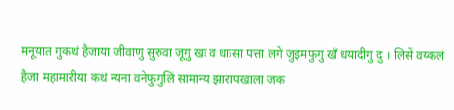मनूयात गुकथं हैजाया जीवाणु सुरुवा जूगु खः व धाःसा पत्ता लगे जुइमफुगु खँ धयादीगु दु । लिसें वय्कलं हैजा महामारीया कथं न्यना वनेफुगुलिं सामान्य झारापखाला जक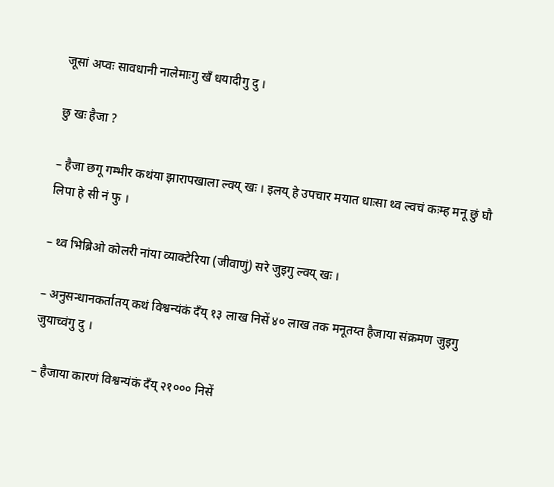जूसां अप्वः सावधानी नालेमाःगु खँ धयादीगु दु ।

छु खः हैजा ?

– हैजा छगू गम्भीर कथंया झारापखाला ल्वय् खः । इलय् हे उपचार मयात धाःसा थ्व ल्वचं कःम्ह मनू छुं घौ लिपा हे सी नं फु ।

– थ्व भिब्रिओ कोलरी नांया व्याक्टेरिया (जीवाणुं) सरे जुइगु ल्वय् खः ।

– अनुसन्धानकर्तातय् कथं विश्वन्यंकं दँय् १३ लाख निसें ४० लाख तक मनूतय्त हैजाया संक्रमण जुइगु जुयाच्वंगु दु ।

– हैजाया कारणं विश्वन्यंकं दँय् २१००० निसें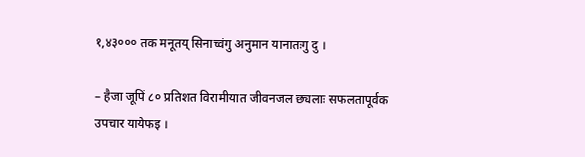१,४३००० तक मनूतय् सिनाच्वंगु अनुमान यानातःगु दु ।

– हैजा जूपिं ८० प्रतिशत विरामीयात जीवनजल छ्यलाः सफलतापूर्वक उपचार यायेफइ ।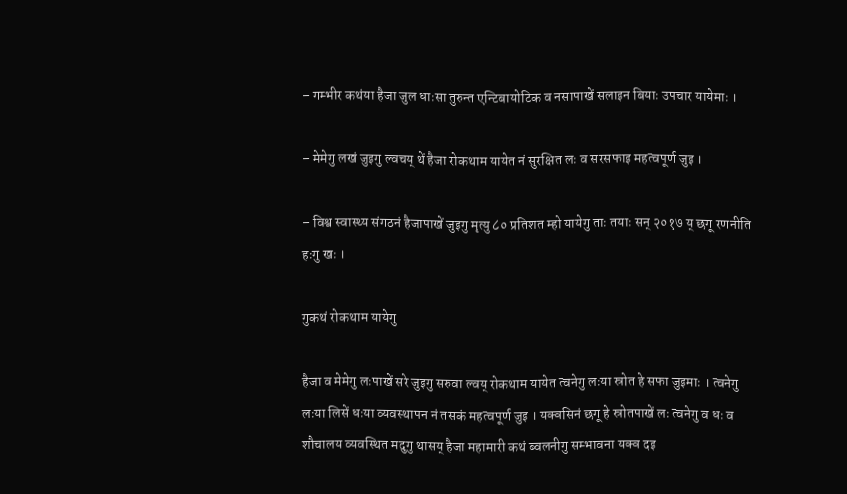– गम्भीर कथंया हैजा जुल धाःसा तुरुन्त एन्टिबायोटिक व नसापाखें सलाइन बियाः उपचार यायेमाः ।

– मेमेगु लखं जुइगु ल्वचय् थें हैजा रोकथाम यायेत नं सुरक्षित लः व सरसफाइ महत्वपूर्ण जुइ ।

– विश्व स्वास्थ्य संगठनं हैजापाखें जुइगु मृत्यु ८० प्रतिशत म्हो यायेगु ताः तयाः सन् २०१७ य् छगू रणनीति हःगु खः ।

गुकथं रोकथाम यायेगु

हैजा व मेमेगु लःपाखें सरे जुइगु सरुवा ल्वय् रोकथाम यायेत त्वनेगु लःया स्रोत हे सफा जुइमाः । त्वनेगु लःया लिसें धःया व्यवस्थापन नं तसकं महत्वपूर्ण जुइ । यक्वसिनं छगू हे स्रोतपाखें लः त्वनेगु व धः व शौचालय व्यवस्थित मदुगु थासय् हैजा महामारी कथं ब्वलनीगु सम्भावना यक्व दइ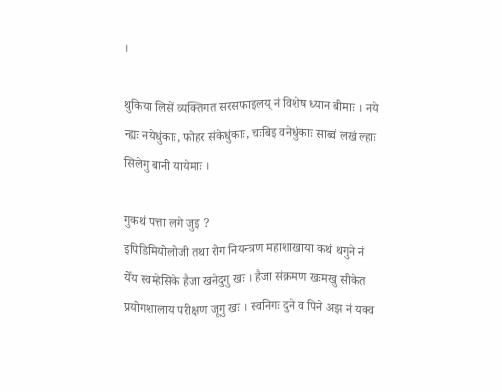।

थुकिया लिसें व्यक्तिगत सरसफाइलय् नं विशेष ध्यान बीमाः । नये न्ह्यः नयेधुंकाः, फोहर संकेधुंकाः, चःबिइ वनेधुंकाः साब्वं लखं ल्हाः सिलेगु बानी यायेमाः ।

गुकथं पत्ता लगे जुइ ?
इपिडिमियोलोजी तथा रोग नियन्त्रण महाशाखाया कथं थगुने नं येँय स्वम्हेसिके हैजा खनेदुगु खः । हैजा संक्रमण खःमखु सीकेत प्रयोगशालाय परीक्षण जूगु खः । स्वनिगः दुने व पिने अझ नं यक्व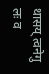थासय् त्वनेगु लः व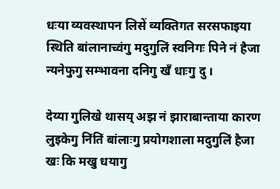धःया व्यवस्थापन लिसें व्यक्तिगत सरसफाइया स्थिति बांलानाच्वंगु मदुगुलिं स्वनिगः पिने नं हैजा न्यनेफुगु सम्भावना दनिगु खँ धाःगु दु ।

देय्या गुलिखे थासय् अझ नं झाराबान्ताया कारण लुइकेगु निंतिं बांलाःगु प्रयोगशाला मदुगुलिं हैजा खः कि मखु धयागु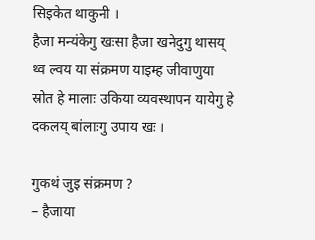सिइकेत थाकुनी ।
हैजा मन्यंकेगु खःसा हैजा खनेदुगु थासय् थ्व ल्वय या संक्रमण याइम्ह जीवाणुया स्रोत हे मालाः उकिया व्यवस्थापन यायेगु हे दकलय् बांलाःगु उपाय खः ।

गुकथं जुइ संक्रमण ?
– हैजाया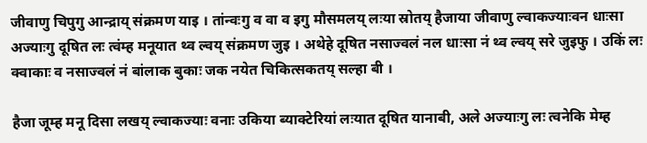जीवाणु चिपुगु आन्द्राय् संक्रमण याइ । तांन्वःगु व वा व इगु मौसमलय् लःया स्रोतय् हैजाया जीवाणु ल्वाकज्याःवन धाःसा अज्याःगु दूषित लः त्वंम्ह मनूयात थ्व ल्वय् संक्रमण जुइ । अथेहे दूषित नसाज्वलं नल धाःसा नं थ्व ल्वय् सरे जुइफु । उकिं लः क्वाकाः व नसाज्वलं नं बांलाक बुकाः जक नयेत चिकित्सकतय् सल्हा बी ।

हैजा जूम्ह मनू दिसा लखय् ल्वाकज्याः वनाः उकिया ब्याक्टेरियां लःयात दूषित यानाबी, अले अज्याःगु लः त्वनेकि मेम्ह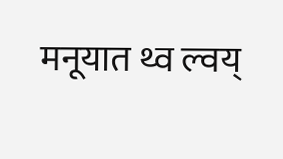मनूयात थ्व ल्वय्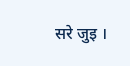सरे जुइ ।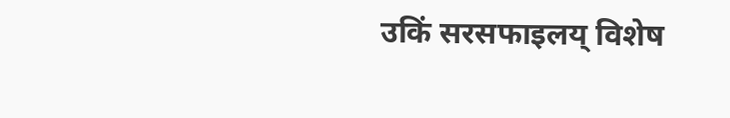उकिं सरसफाइलय् विशेष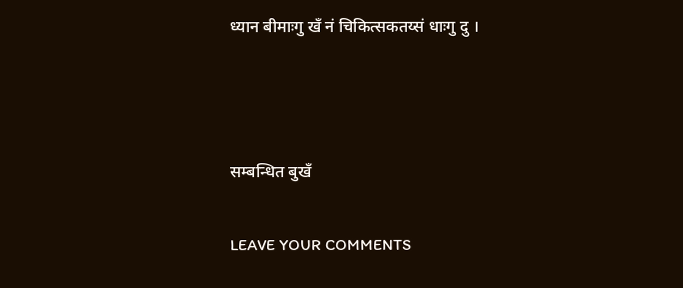ध्यान बीमाःगु खँ नं चिकित्सकतय्सं धाःगु दु ।



सम्बन्धित बुखँ

LEAVE YOUR COMMENTS